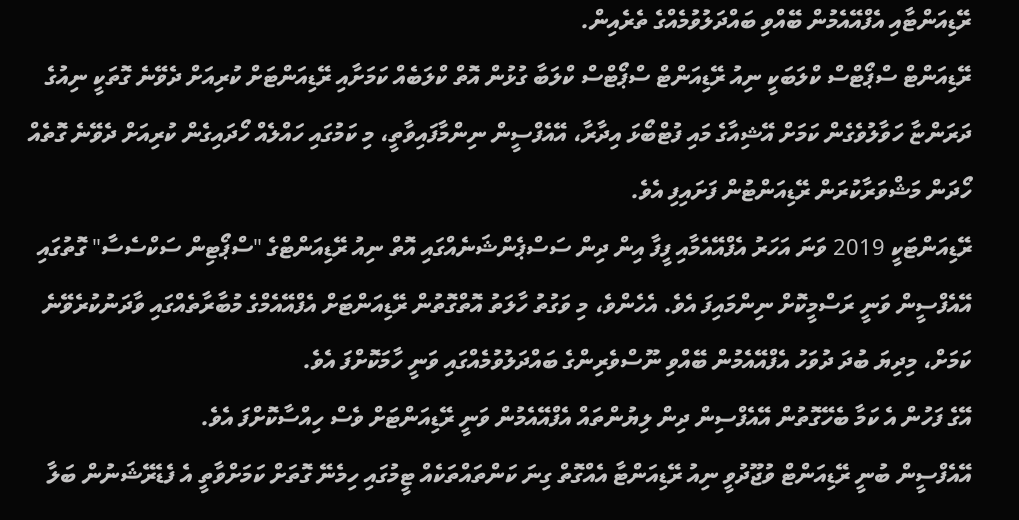ރޭޑިއަންޓާއި އެފްއޭއެމުން ބޭއްވި ބައްދަލުވުމެއްގެ ތެރެއިން.
ރޭޑިއަންޓް ސްޕޯޓްސް ކްލަބަކީ ނިއު ރޭޑިއަންޓް ސްޕޯޓްސް ކްލަބާ ގުޅުން އޮތް ކްލަބެއް ކަމަށާއި ރޭޑިއަންޓަށް ކުރިއަށް ދެވޭނެ ގޮތަކީ ނިއުގެ ދަރަންޏާ ހަވާލުވެގެން ކަމަށް އޭޝިއާގެ މައި ފުޓްބޯޅަ އިދާރާ، އޭއެފްސީން ނިންމާފައިވާތީ، މި ކަމުގައި ހައްލެއް ހޯދައިގެން ކުރިއަށް ދެވޭނެ ގޮތެއް ހޯދަން މަޝްވަރާކުރަން ރޭޑިއަންޓުން ފަށައިފި އެވެ.
ރޭޑިއަންޓަކީ 2019 ވަނަ އަހަރު އެފްއޭއެމާއި ފީފާ އިން ދިން ސަސްޕެންޝަނެއްގައި އޮތް ނިއު ރޭޑިއަންޓްގެ "ސްޕޯޓިން ސަކްސެސާ" ގޮތުގައި އޭއެފްސީން ވަނީ ރަސްމީކޮށް ނިންމައިފަ އެވެ. އެހެންވެ، މި ވަގުތު ހާލަތު އޮތްގޮތުން ރޭޑިއަންޓަށް އެފްއޭއެމްގެ މުބާރާތެއްގައި ވާދަނުކުރެވޭނެ ކަމަށް، މިދިޔަ ބުދަ ދުވަހު އެފްއޭއެމުން ބޭއްވި ނޫސްވެރިންގެ ބައްދަލުވުމެއްގައި ވަނީ ހާމަކޮށްފަ އެވެ.
އޭގެ ފަހުން އެ ކަމާ ބެހޭގޮތުން އޭއެފްސިން ދިން ލިޔުންތައް އެފްއޭއެމުން ވަނީ ރޭޑިއަންޓަށް ވެސް ހިއްސާކޮށްފަ އެވެ.
އޭއެފްސީން ބުނީ ރޭޑިއަންޓް ވުޖޫދުވީ ނިއު ރޭޑިއަންޓާ އެއްގޮތް ގިނަ ކަންތައްތަކެއް ޓީމުގައި ހިމެނޭ ގޮތަށް ކަމަށްވާތީ އެ ފެޑެރޭޝަނުން ބަލާ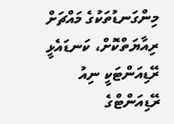މިންގަނޑުތަކުގެ މައްޗަށް ރިއާޔަތްކޮށް، ކަނޑައެޅީ ރޭޑިއަންޓަކީ ނިއު ރޭޑިއަންޓްގެ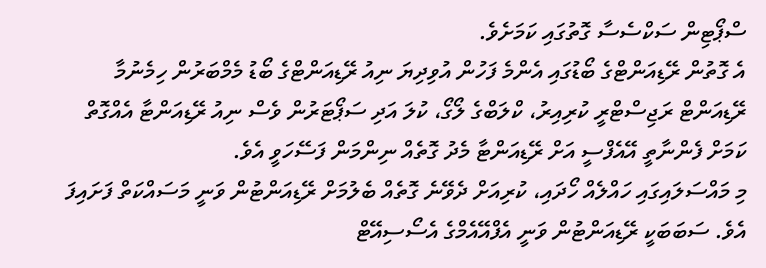ސްޕޯޓިން ސަކްސެސާ ގޮތުގައި ކަމަށެވެ.
އެ ގޮތުން ރޭޑިއަންޓްގެ ބޯޑުގައި އެންމެ ފަހުން އުވިދިޔަ ނިއު ރޭޑިއަންޓްގެ ބޯޑު މެމްބަރުން ހިމެނުމާ ރޭޑިއަންޓް ރަޖިސްޓްރީ ކުރިއިރު، ކްލަބްގެ ލޯގޯ، ކުލަ އަދި ސަޕޯޓަރުން ވެސް ނިއު ރޭޑިއަންޓާ އެއްގޮތް ކަމަށް ފެންނާތީ އޭއެފްސީ އަށް ރޭޑިއަންޓާ މެދު ގޮތެއް ނިންމަން ފަސޭހަވީ އެވެ.
މި މައްސަލައިގައި ހައްލެއް ހޯދައި، ކުރިއަށް ދެވޭނެ ގޮތެއް ބެލުމަށް ރޭޑިއަންޓުން ވަނީ މަސައްކަތް ފަށައިފަ އެވެ. ސަބަބަކީ ރޭޑިއަންޓުން ވަނީ އެފްއޭއެމްގެ އެސޯސިއޭޓް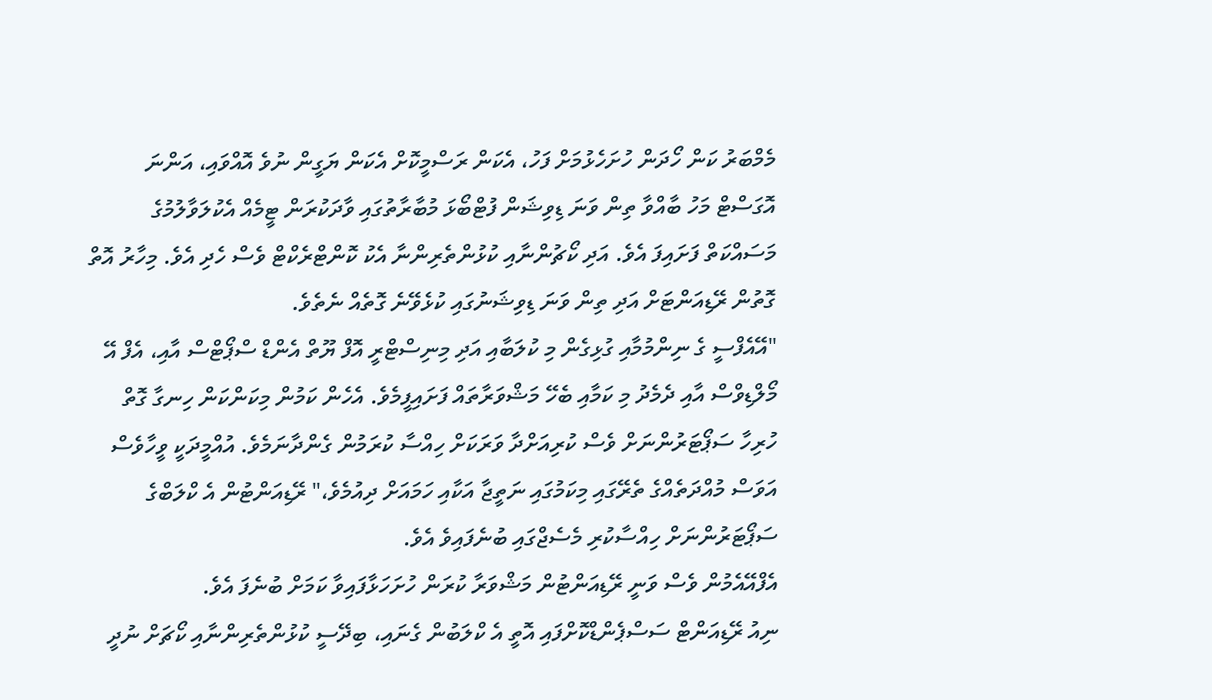މެމްބަރު ކަން ހޯދަން ހުށަހެޅުމަށް ފަހު، އެކަން ރަސްމީކޮށް އެކަން ޔަގީން ނުވެ އޮއްވައި، އަންނަ އޮގަސްޓް މަހު ބާއްވާ ތިން ވަނަ ޑިވިޝަން ފުޓްބޯޅަ މުބާރާތުގައި ވާދަކުރަން ޓީމެއް އެކުލަވާލުމުގެ މަސައްކަތް ފަށައިފަ އެވެ. އަދި ކޯޗުންނާއި ކުޅުންތެރިންނާ އެކު ކޮންޓްރެކްޓް ވެސް ހެދި އެވެ. މިހާރު އޮތް ގޮތުން ރޭޑިއަންޓަށް އަދި ތިން ވަނަ ޑިވިޝަނުގައި ކުޅެވޭނެ ގޮތެއް ނެތެވެ.
"އޭއެފްސީ ގެ ނިންމުމާއި ގުޅިގެން މި ކުލަބާއި އަދި މިނިސްޓްރީ އޮފް ޔޫތް އެންޑް ސްޕޯޓްސް އާއި، އެފް އޭ މޯލްޑިވްސް އާއި ދެމެދު މި ކަމާއި ބެހޭ މަޝްވަރާތައް ފަށައިފީމެވެ. އެހެން ކަމުން މިކަންކަން ހިނގާ ގޮތް ހުރިހާ ސަޕޯޓަރުންނަށް ވެސް ކުރިއަށްދާ ވަރަކަށް ހިއްސާ ކުރަމުން ގެންދާނަމެވެ. އުއްމީދަކީ ވީހާވެސް އަވަސް މުއްދަތެއްގެ ތެރޭގައި މިކަމުގައި ނަތީޖާ އަކާއި ހަމައަށް ދިއުމެވެ،" ރޭޑިއަންޓުން އެ ކްލަބްގެ ސަޕޯޓަރުންނަށް ހިއްސާކުރި މެސެޖްގައި ބުނެފައިވެ އެވެ.
އެފްއޭއެމުން ވެސް ވަނީ ރޭޑިއަންޓުން މަޝްވަރާ ކުރަން ހުށަހަޅާފައިވާ ކަމަށް ބުނެފަ އެވެ.
ނިއު ރޭޑިއަންޓް ސަސްޕެންޑްކޮށްފައި އޮތީ އެ ކްލަބުން ގެނައި، ބިދޭސީ ކުޅުންތެރިންނާއި ކޯޗަށް ނުދީ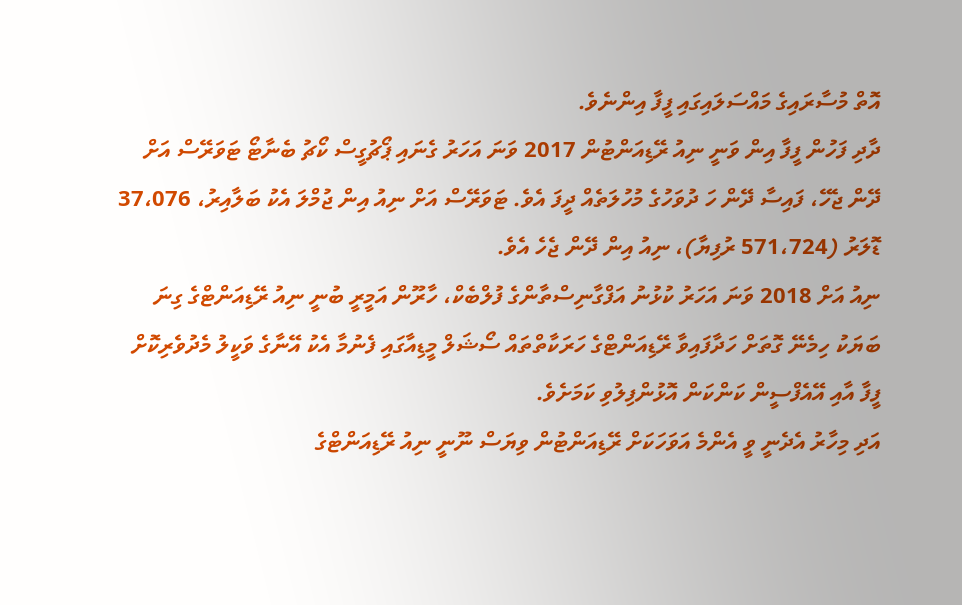އޮތް މުސާރައިގެ މައްސަލައިގައި ފީފާ އިންނެވެ.
ދާދި ފަހުން ފީފާ އިން ވަނީ ނިއު ރޭޑިއަންޓުން 2017 ވަނަ އަހަރު ގެނައި ޕޯޗުގީސް ކޯޗު ބެނާޓޯ ޓަވަރޭސް އަށް ދޭން ޖެހޭ، ފައިސާ ދޭން ހަ ދުވަހުގެ މުހުލަތެއް ދީފަ އެވެ. ޓަވަރޭސް އަށް ނިއު އިން ޖުމްލަ އެކު ބަލާއިރު، 37،076 ޑޮލަރު (571،724 ރުފިޔާ)، ނިއު އިން ދޭން ޖެހެ އެވެ.
ނިއު އަށް 2018 ވަނަ އަހަރު ކުޅުނު އަފްގާނިސްތާންގެ ފުލްބެކް، ހާރޫން އަމީރީ ބުނީ ނިއު ރޭޑިއަންޓްގެ ގިނަ ބަޔަކު ހިމެނޭ ގޮތަށް ހަދާފައިވާ ރޭޑިއަންޓްގެ ހަރަކާތްތައް ސޯޝަލް މީޑިއާގައި ފެނުމާ އެކު އޭނާގެ ވަކީލު މެދުވެރިކޮށް ފީފާ އާއި އޭއެފްސީން ކަންކަން އޮޅުންފިލުވި ކަމަށެވެ.
އަދި މިހާރު އެދެނީ ވީ އެންމެ އަވަހަކަށް ރޭޑިއަންޓުން ވިޔަސް ނޫނީ ނިއު ރޭޑިއަންޓްގެ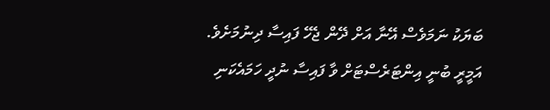ބަޔަކު ނަމަވެސް އޭނާ އަށް ދޭން ޖެހޭ ފައިސާ ދިނުމަށެވެ. އަމީރީ ބުނީ އިންޓަރެސްޓަށް ވާ ފައިސާ ނުދީ ހަމައެކަނި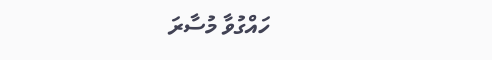ހައްގުވާ މުސާރަ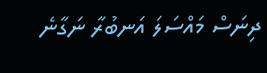ދިނަސް މައްސަލަ އަނބުރާ ނަގާނެ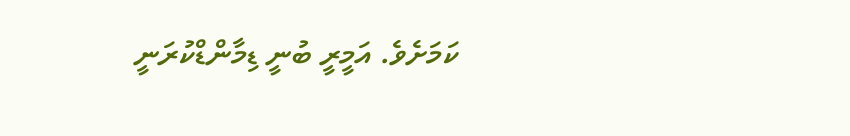ކަމަށެވެ. އަމީރީ ބުނީ ޑިމާންޑްކުރަނީ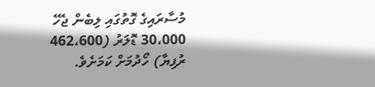މުސާރައިގެ ގޮތުގައި ލިބެން ޖެހޭ 30،000 ޑޮލަރު (462،600 ރުފިޔާ) ހޯދުމަށް ކަމަށެވެ.